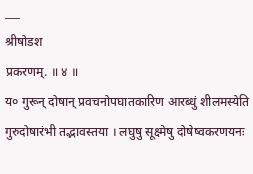___
श्रीषोडश
प्रकरणम्. ॥ ४ ॥
य० गुरून् दोषान् प्रवचनोपघातकारिण आरब्धुं शीलमस्येति गुरुदोषारंभी तद्भावस्तया । लघुषु सूक्ष्मेषु दोषेष्वकरणयनः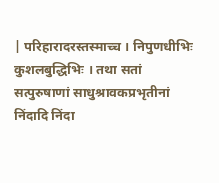| परिहारादरस्तस्माच्च । निपुणधीभिः कुशलबुद्धिभिः । तथा सतां सत्पुरुषाणां साधुश्रावकप्रभृतीनां निंदादि निंदा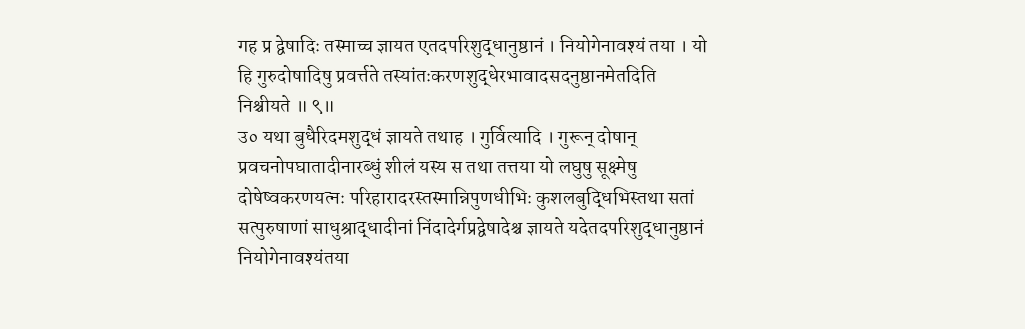गह प्र द्वेषादिः तस्माच्च ज्ञायत एतदपरिशुद्धानुष्ठानं । नियोगेनावश्यं तया । यो हि गुरुदोषादिषु प्रवर्त्तते तस्यांतःकरणशुद्धेरभावादसदनुष्ठानमेतदिति निश्चीयते ॥ ९॥
उ० यथा बुधैरिदमशुद्धं ज्ञायते तथाह । गुर्वित्यादि । गुरून् दोषान् प्रवचनोपघातादीनारब्धुं शीलं यस्य स तथा तत्तया यो लघुषु सूक्ष्मेषु दोषेष्वकरणयत्नः परिहारादरस्तस्मान्निपुणधीभिः कुशलबुद्धिभिस्तथा सतां सत्पुरुषाणां साधुश्राद्धादीनां निंदादेर्गप्रद्वेषादेश्च ज्ञायते यदेतदपरिशुद्धानुष्ठानं नियोगेनावश्यंतया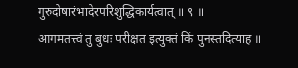गुरुदोषारंभादेरपरिशुद्धिकार्यत्वात् ॥ ९ ॥
आगमतत्त्वं तु बुधः परीक्षत इत्युक्तं किं पुनस्तदित्याह ॥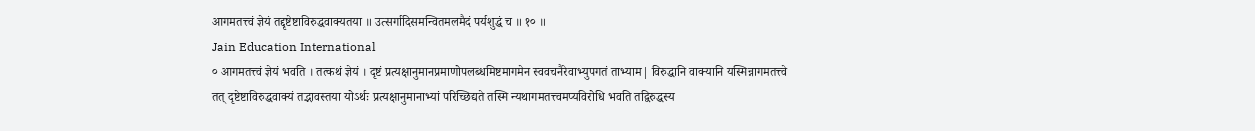आगमतत्त्वं ज्ञेयं तद्दृष्टेष्टाविरुद्धवाक्यतया ॥ उत्सर्गादिसमन्वितमलमैदं पर्यशुद्धं च ॥ १० ॥
Jain Education International
० आगमतत्त्वं ज्ञेयं भवति । तत्कथं ज्ञेयं । दृष्टं प्रत्यक्षानुमानप्रमाणोपलब्धमिष्टमागमेन स्ववचनैरेवाभ्युपगतं ताभ्याम| विरुद्धानि वाक्यानि यस्मिन्नागमतत्त्वे तत् दृष्टेष्टाविरुद्धवाक्यं तद्भावस्तया योऽर्थः प्रत्यक्षानुमानाभ्यां परिच्छिद्यते तस्मि न्यथागमतत्त्वमप्यविरोधि भवति तद्विरुद्धस्य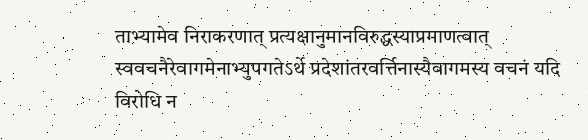ताभ्यामेव निराकरणात् प्रत्यक्षानुमानविरुद्धस्याप्रमाणत्वात् स्ववचनैरेवागमेनाभ्युपगतेऽर्थे प्रदेशांतरवर्त्तिनास्यैवागमस्य वचनं यदि विरोधि न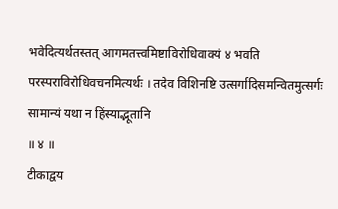भवेदित्यर्थतस्तत् आगमतत्त्वमिष्टाविरोधिवाक्यं ४ भवति परस्पराविरोधिवचनमित्यर्थः । तदेव विशिनष्टि उत्सर्गादिसमन्वितमुत्सर्गः सामान्यं यथा न हिंस्याद्भूतानि
॥ ४ ॥
टीकाद्वय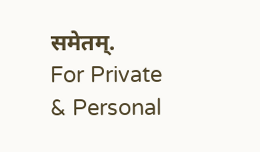समेतम्.
For Private & Personal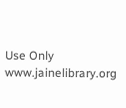Use Only
www.jainelibrary.org